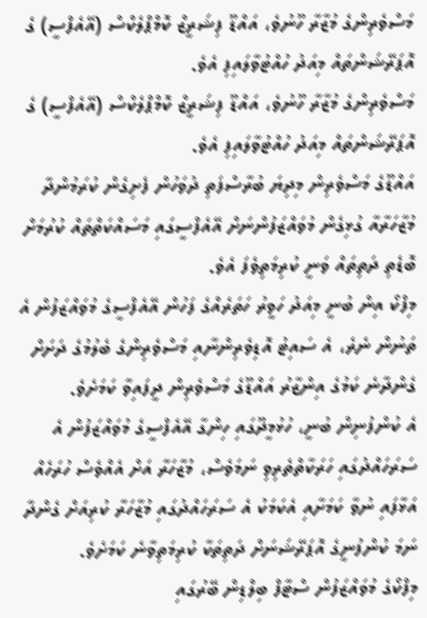މަސްވެރިންގެ މުޒާރާ ހޫނުވެ، އައްޑޫ ފިޝަރީޒް ކޮމްޕްލެކްސް (އޭއެފްސީ) ގެ އޮޕަރޭޝަންތައް މިއަދު ހުއްޓުވާލައިފި އެވެ.
މަސްވެރިންގެ މުޒާރާ ހޫނުވެ، އައްޑޫ ފިޝަރީޒް ކޮމްޕްލެކްސް (އޭއެފްސީ) ގެ އޮޕަރޭޝަންތައް މިއަދު ހުއްޓުވާލައިފި އެވެ.
އައްޑޫގެ މަސްވެރިން މިދިޔަ ބުރާސްފަތި ދުވަހުން ފެށިގެން ކުރަމުންދާ މުޒާހަރާއާ ގުޅިގެން މުވައްޒަފުންނަށް އޭއެފްސީގައި މަސައްކަތްތައް ކުރުމަށް ބޮޑެތި ދަތިތައް ވަނީ ކުރިމަތިވެފަ އެވެ.
މިފްކޯ އިން ބުނީ މިއަދު ހަވީރު ހަތަރެއްގެ ފަހުން އޭއެފްސީގެ މުވައްޒަފުން އެ ތަނުން ނެރެ، އެ ސައިޓު އޮޑިވެރިންނާއި މަސްވެރިންގެ ބެލުމުގެ ދަށަށް ގެންދާނެ ކަމުގެ އިންޒާރު އައްޑޫގެ މަސްވެރިން ދީފައިވާ ކަމަށެވެ.
އެ ކުންފުނިން ބުނީ، ހުޅުމީދޫގައި ހިންގާ އޭއެފްސީގެ މުވައްޒަފުން އެ ސަރަހައްދުގައި ހަރަކާތްތެރިވި ނަމަވެސް، މުޒާހަރާ އަށް އެއްވެސް ހުރަހެއް އަޅާފައި ނުވާ ކަމަށާއި އެކަމަކު އެ ސަރަހައްދުގައި މުޒާހަރާ ކުރިއަށް ގެންދާ ނަމަ ކުންފުނީގެ އޮޕަރޭޝަނަށް ދަތިތަކާ ކުރިމަތިވާނެ ކަމަށެވެ.
މިފްކޯގެ މުވައްޒަފުން ސްޓާފް ބިލްޑިން ބޭރުގައި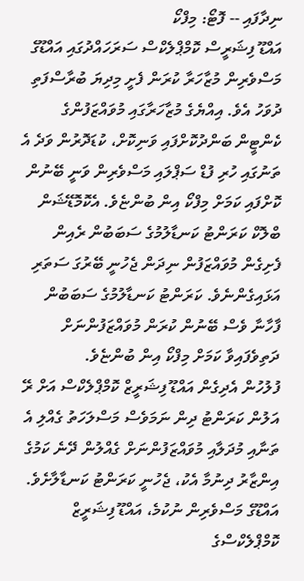ނިދާފައި -- ފޮޓޯ: މިފްކޯ
އައްޑޫ ފިޝަރީސް ކޮމްޕްލެކްސް ސަރަހައްދުގައި އައްޑޫގެ މަސްވެރިން މުޒާހަރާ ކުރަން ފެށީ މިދިޔަ ބުރާސްފަތި ދުވަހު އެވެ. އިއްޔެގެ މުޒާހަރާގައި މުވައްޒަފުންގެ ކެންޓީން ބަންދުކޮށްފައި ވަނިކޮށް، ކުޑަދޮރުން ވަދެ އެ ތަނުގައި ހުރި ފުޑް ސަޕްލައި މަސްވެރިން ވަނީ ބޭނުން ކޮށްފައި ކަމަށް މިފްކޯ އިން ބުންޏެވެ. އެކޮމޮޑޭޝަން ބްލޮކް ކަރަންޓު ކަނޑާލުމުގެ ސަބަބުން ރެއިން ފެށިގެން މުވައްޒަފުން ނިދަން ޖެހުނީ ބޭރުގަ ސަތަރި އަޅައިގެންނެވެ. ކަރަންޓު ކަނޑާލުމުގެ ސަބަބުން ފާހާނާ ވެސް ބޭނުން ކުރަން މުވައްޒަފުންނަށް ދަތިވެފައިވާ ކަމަށް މިފްކޯ އިން ބުންޏެވެ.
ފުލުހުން އެދިގެން އައްޑޫ ފިޝަރީޒް ކޮމްޕްލެކްސް އަށް ރޭ އަލުން ކަރަންޓު ދިން ނަމަވެސް މަސްލަހަތު ގެއްލި އެ ތަނާއި މުދަލާއި މުވައްޒަފުންނަށް ގެއްލުން ދޭނެ ކަމުގެ އިންޒާރު ދިނުމާ އެކު، ޖެހުނީ ކަރަންޓު ކަނޑާލާށެވެ.
އައްޑޫގެ މަސްވެރިން ނުކުމެ، އައްޑޫ ފިޝަރީޒް ކޮމްޕްލެކްސްގެ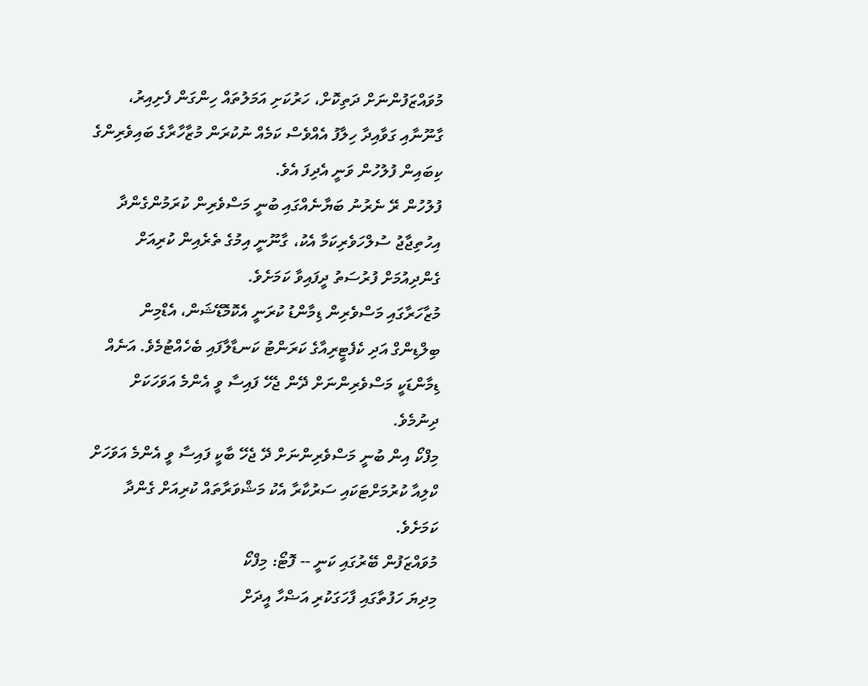މުވައްޒަފުންނަށް ދަތިކޮށް، ހަރުކަށި އަމަލުތައް ހިންގަން ފެށިއިރު، ގާނޫނާއި ގަވާއިދާ ހިލާފު އެއްވެސް ކަމެއް ނުކުރަން މުޒާހާރާގެ ބައިވެރިންގެ ކިބައިން ފުލުހުން ވަނީ އެދިފަ އެވެ.
ފުލުހުން ރޭ ނެރުނު ބަޔާނެއްގައި ބުނީ މަސްވެރިން ކުރަމުންގެންދާ އިހުތިޖާޖު ސުލްހަވެރިކަމާ އެކު، ގާނޫނީ އިމުގެ ތެރެއިން ކުރިއަށް ގެންދިއުމަށް ފުރުސަތު ދީފައިވާ ކަމަށެވެ.
މުޒާހަރާގައި މަސްވެރިން ޑިމާންޑު ކުރަނީ އެކޮމޮޑޭޝަން، އެޑްމިން ބިލްޑިންގް އަދި ކެފެޓީރިއާގެ ކަރަންޓު ކަނޑާލާފައި ބެހެއްޓުމެވެ. އަނެއް ޑިމާންޑަކީ މަސްވެރިންނަށް ދޭން ޖެހޭ ފައިސާ ވީ އެންމެ އަވަހަކަށް ދިނުމެވެ.
މިފްކޯ އިން ބުނީ މަސްވެރިންނަށް ދޭ ޖެހޭ ބާކީ ފައިސާ ވީ އެންމެ އަވަހަށް ކްލިއާ ކުރުމަށްޓަކައި ސަރުކާރާ އެކު މަޝްވަރާތައް ކުރިއަށް ގެންދާ ކަމަށެވެ.
މުވައްޒަފުން ބޭރުގައި ކަނީ -- ފޮޓޯ: މިފްކޯ
މިދިޔަ ހަފުތާގައި ފާހަގަކުރި އަޟްހާ އީދަށް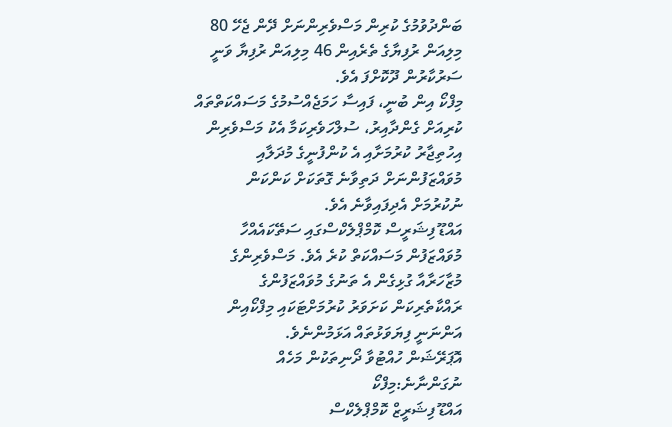ބަންދުވުމުގެ ކުރިން މަސްވެރިންނަށް ދޭން ޖެހޭ 80 މިލިއަން ރުފިޔާގެ ތެރެއިން 46 މިލިއަން ރުފިޔާ ވަނީ ސަރުކާރުން ދޫކޮށްފަ އެވެ.
މިފްކޯ އިން ބުނީ، ފައިސާ ހަމަޖެއްސުމުގެ މަސައްކަތްތައް ކުރިއަށް ގެންދާއިރު، ސުލްހަވެރިކަމާ އެކު މަސްވެރިން އިހުތިޖާރު ކުރުމަށާއި އެ ކުންފުނީގެ މުދަލާއި މުވައްޒަފުންނަށް ދަތިވާނެ ގޮތަކަށް ކަންކަން ނުކުރުމަށް އެދިފައިވާނެ އެވެ.
އައްޑޫ ފިޝަރީސް ކޮމްޕްލެކްސްގައި ސަތޭކައެއްހާ މުވައްޒަފުން މަސައްކަތް ކުރެ އެވެ. މަސްވެރިންގެ މުޒާހަރާއާ ގުޅިގެން އެ ތަނުގެ މުވައްޒަފުންގެ ރައްކާތެރިކަން ކަށަވަރު ކުރުމަށްޓަކައި މިފްކޯއިން އަންނަނީ ފިޔަވަޅުތައް އަޅަމުންނެވެ.
އޮޕަރޭޝަން ހުއްޓުވާ ދޯނިތަކުން މަހެއް ނުގަންނާނެ:މިފްކޯ
އައްޑޫ ފިޝަރީޒް ކޮމްޕްލެކްސް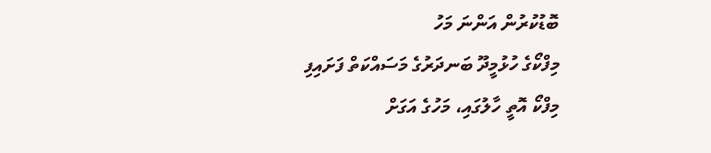ބޮޑުކުރުން އަންނަ މަހު
މިފްކޯގެ ހުޅުމީދޫ ބަނދަރުގެ މަސައްކަތް ފަށައިފި
މިފްކޯ އޮތީ ހާލުގައި، މަހުގެ އަގަށް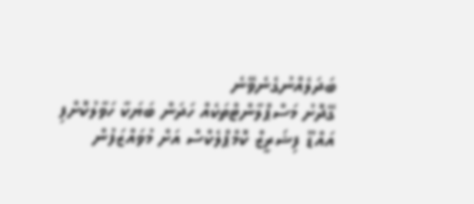ބަދަލެއްނުގެނެވޭނެ
ގޭދޮށު މަސްޕްލާންޓްތަކެއް ހަދަން ބަޔަކާ ހަވާލުކޮށްފި
އައްޑޫ ފިޝަރީޒް ކޮމްޕްލެކްސް އަށް މުވައްޒަފުން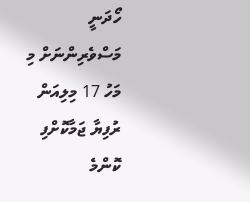ހޯދަނީ
މަސްވެރިންނަށް މި މަހު 17 މިލިއަން ރުފިޔާ ޖަމާކޮށްފި
ކޮންމެ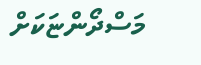މަސްދޯންޏަކަށް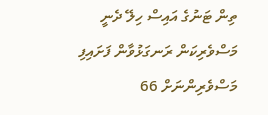ތިން ޓަނުގެ އައިސް ހިލޭ ދެނީ
މަސްވެރިކަން ރަނގަޅުވާން ފަށައިފި
މަސްވެރިންނަށް 66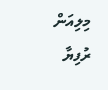މިލިއަން ރުފިޔާ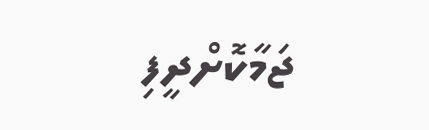ޖަމާކޮށްދީފި